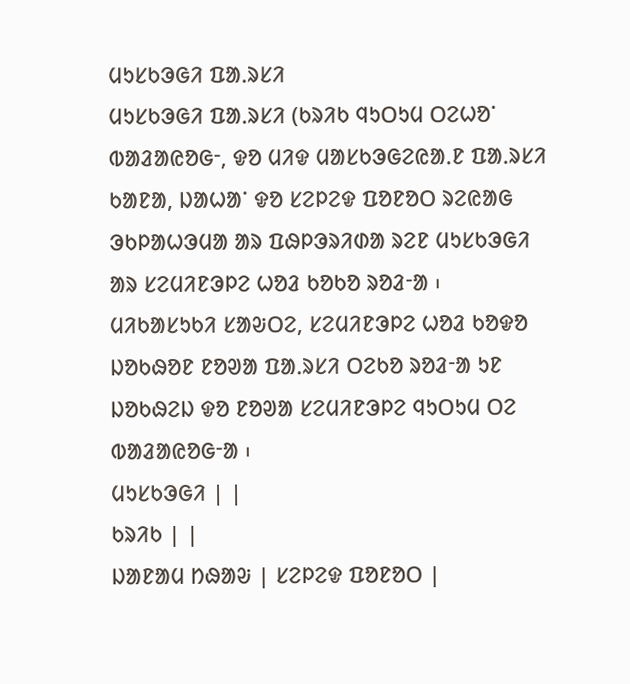ᱢᱩᱥᱠᱳᱜᱤ ᱯᱟᱹᱨᱥᱤ
ᱢᱩᱥᱠᱳᱜᱤ ᱯᱟᱹᱨᱥᱤ (ᱠᱨᱤᱠ ᱧᱩᱛᱩᱢ ᱛᱮᱦᱚᱸ ᱵᱟᱲᱟᱭᱚᱜᱼ, ᱫᱚ ᱢᱤᱫ ᱢᱟᱥᱠᱳᱜᱮᱭᱟᱹᱱ ᱯᱟᱹᱨᱥᱤ ᱠᱟᱱᱟ, ᱡᱟᱦᱟᱸ ᱫᱚ ᱥᱮᱞᱮᱫ ᱯᱚᱱᱚᱛ ᱨᱮᱭᱟᱜ ᱳᱠᱞᱟᱦᱳᱢᱟ ᱟᱨ ᱯᱷᱞᱳᱨᱤᱰᱟ ᱨᱮᱱ ᱢᱩᱥᱠᱳᱜᱤ ᱟᱨ ᱥᱮᱢᱤᱱᱳᱞᱮ ᱦᱚᱲ ᱠᱚᱠᱚ ᱨᱚᱲᱼᱟ ᱾ ᱢᱤᱠᱟᱥᱩᱠᱤ ᱥᱟᱶᱛᱮ, ᱥᱮᱢᱤᱱᱳᱞᱮ ᱦᱚᱲ ᱠᱚᱫᱚ ᱡᱚᱠᱷᱚᱱ ᱱᱚᱣᱟ ᱯᱟᱹᱨᱥᱤ ᱛᱮᱠᱚ ᱨᱚᱲᱼᱟ ᱩᱱ ᱡᱚᱠᱷᱮᱡ ᱫᱚ ᱱᱚᱣᱟ ᱥᱮᱢᱤᱱᱳᱞᱮ ᱧᱩᱛᱩᱢ ᱛᱮ ᱵᱟᱲᱟᱭᱚᱜᱼᱟ ᱾
ᱢᱩᱥᱠᱳᱜᱤ | |
ᱠᱨᱤᱠ | |
ᱡᱟᱱᱟᱢ ᱴᱷᱟᱶ | ᱥᱮᱞᱮᱫ ᱯᱚᱱᱚᱛ |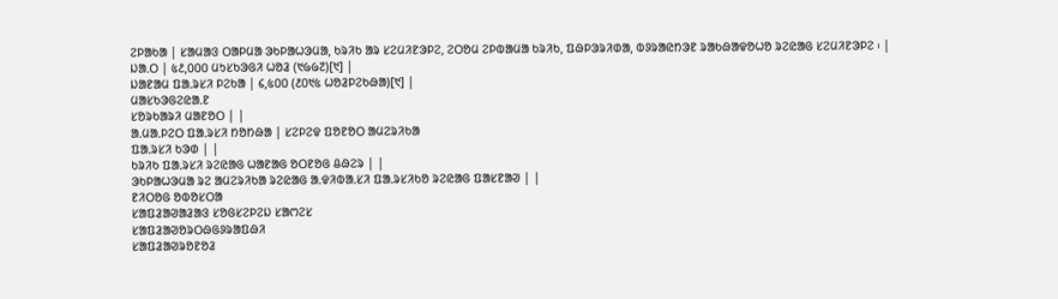ᱮᱞᱟᱠᱟ | ᱥᱟᱢᱟᱝ ᱛᱟᱞᱢᱟ ᱳᱠᱞᱟᱦᱳᱢᱟ, ᱠᱨᱤᱠ ᱟᱨ ᱥᱮᱢᱤᱱᱳᱞᱮ, ᱮᱛᱚᱢ ᱮᱞᱵᱟᱢᱟ ᱠᱨᱤᱠ, ᱯᱷᱞᱳᱨᱤᱰᱟ, ᱵᱽᱨᱟᱭᱴᱳᱱ ᱨᱟᱠᱷᱟᱫᱚᱦᱚ ᱨᱮᱭᱟᱜ ᱥᱮᱢᱤᱱᱳᱞᱮ ᱾ |
ᱡᱟᱹᱛ | ᱕᱒,᱐᱐᱐ ᱢᱩᱥᱠᱳᱜᱤ ᱦᱚᱲ (᱑᱙᱙᱗)[᱑] |
ᱡᱟᱱᱟᱢ ᱯᱟᱹᱨᱥᱤ ᱞᱮᱠᱟ | ᱔,᱕᱐᱐ (᱒᱐᱑᱕ ᱦᱚᱲᱞᱮᱠᱷᱟ)[᱑] |
ᱢᱟᱥᱠᱳᱜᱮᱭᱟᱹᱱ
ᱥᱚᱨᱠᱟᱨᱤ ᱢᱟᱱᱚᱛ | |
ᱟᱹᱢᱟᱹᱞᱮᱛ ᱯᱟᱹᱨᱥᱤ ᱴᱚᱴᱷᱟ | ᱥᱮᱞᱮᱫ ᱯᱚᱱᱚᱛ ᱟᱢᱮᱨᱤᱠᱟ
ᱯᱟᱹᱨᱥᱤ ᱠᱳᱰ | |
ᱠᱨᱤᱠ ᱯᱟᱹᱨᱥᱤ ᱨᱮᱭᱟᱜ ᱦᱟᱱᱟᱜ ᱚᱛᱱᱚᱜ ᱪᱷᱮᱨ | |
ᱳᱠᱞᱟᱦᱳᱢᱟ ᱨᱮ ᱟᱢᱮᱨᱤᱠᱟ ᱨᱮᱭᱟᱜ ᱟᱹᱫᱤᱵᱟᱹᱥᱤ ᱯᱟᱹᱨᱥᱤᱠᱚ ᱨᱮᱭᱟᱜ ᱯᱟᱥᱱᱟᱣ | |
ᱱᱤᱛᱚᱜ ᱚᱵᱚᱥᱛᱟ
ᱥᱟᱯᱲᱟᱣᱟᱲᱟᱝ ᱥᱚᱜᱥᱮᱞᱮᱡ ᱥᱟᱬᱮᱥ
ᱥᱟᱯᱲᱟᱣᱚᱨᱛᱷᱜᱽᱨᱟᱯᱷᱤ
ᱥᱟᱯᱲᱟᱣᱨᱚᱱᱚᱲ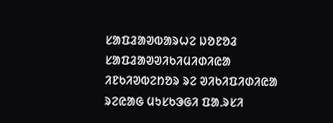ᱥᱟᱯᱲᱟᱣᱵᱟᱨᱦᱮ ᱡᱚᱱᱚᱲ
ᱥᱟᱯᱲᱟᱣᱣᱤᱠᱤᱢᱤᱰᱤᱭᱟ ᱤᱱᱠᱤᱣᱵᱮᱴᱚᱨ ᱨᱮ ᱣᱤᱠᱤᱯᱤᱰᱤᱭᱟ ᱨᱮᱭᱟᱜ ᱢᱩᱥᱠᱳᱜᱤ ᱯᱟᱹᱨᱥᱤ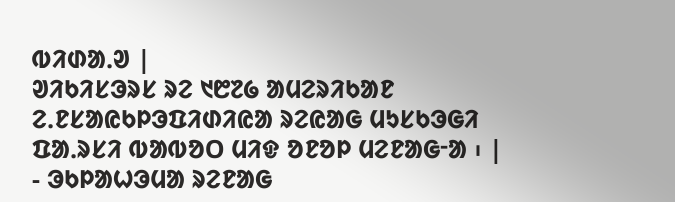ᱵᱤᱰᱟᱹᱣ |
ᱣᱤᱠᱤᱥᱳᱨᱥ ᱨᱮ ᱑᱘᱗᱙ ᱟᱢᱮᱨᱤᱠᱟᱱ ᱮᱹᱱᱥᱟᱭᱠᱞᱳᱯᱤᱰᱤᱭᱟ ᱨᱮᱭᱟᱜ ᱢᱩᱥᱠᱳᱜᱤ ᱯᱟᱹᱨᱥᱤ ᱵᱟᱵᱚᱛ ᱢᱤᱫ ᱚᱱᱚᱞ ᱢᱮᱱᱟᱜᱼᱟ ᱾ |
- ᱳᱠᱞᱟᱦᱳᱢᱟ ᱨᱮᱱᱟᱜ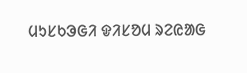ᱢᱩᱥᱠᱳᱜᱤ ᱫᱤᱥᱚᱢ ᱨᱮᱭᱟᱜ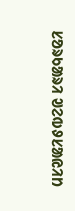ᱥᱚᱨᱠᱟᱨᱤ ᱣᱮᱵᱽᱥᱟᱭᱤᱴ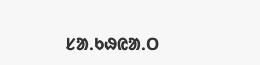ᱥᱟᱹᱠᱷᱭᱟᱹᱛ